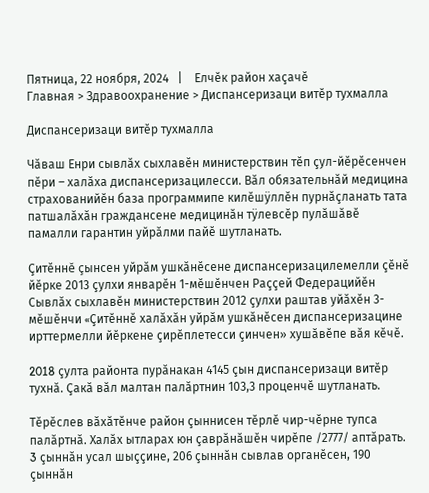Пятница, 22 ноября, 2024   |    Елчĕк район хаçачĕ
Главная > Здравоохранение > Диспансеризаци витĕр тухмалла

Диспансеризаци витĕр тухмалла

Чăваш Енри сывлăх сыхлавĕн министерствин тĕп çул-йĕрĕсенчен пĕри – халăха диспансеризацилесси. Вăл обязательнăй медицина страхованийĕн база программипе килĕшÿллĕн пурнăçланать тата патшалăхăн граждансене медицинăн тÿлевсĕр пулăшăвĕ памалли гарантин уйрăлми пайĕ шутланать.

Çитĕннĕ çынсен уйрăм ушкăнĕсене диспансеризацилемелли çĕнĕ йĕрке 2013 çулхи январĕн 1-мĕшĕнчен Раççей Федерацийĕн Сывлăх сыхлавĕн министерствин 2012 çулхи раштав уйăхĕн 3-мĕшĕнчи «Çитĕннĕ халăхăн уйрăм ушкăнĕсен диспансеризацине ирттермелли йĕркене çирĕплетесси çинчен» хушăвĕпе вăя кĕчĕ.

2018 çулта районта пурăнакан 4145 çын диспансеризаци витĕр тухнă. Çакă вăл малтан палăртнин 103,3 проценчĕ шутланать.

Тĕрĕслев вăхăтĕнче район çыннисен тĕрлĕ чир-чĕрне тупса палăртнă. Халăх ытларах юн çаврăнăшĕн чирĕпе /2777/ аптăрать. 3 çыннăн усал шыççине, 206 çыннăн сывлав органĕсен, 190 çыннăн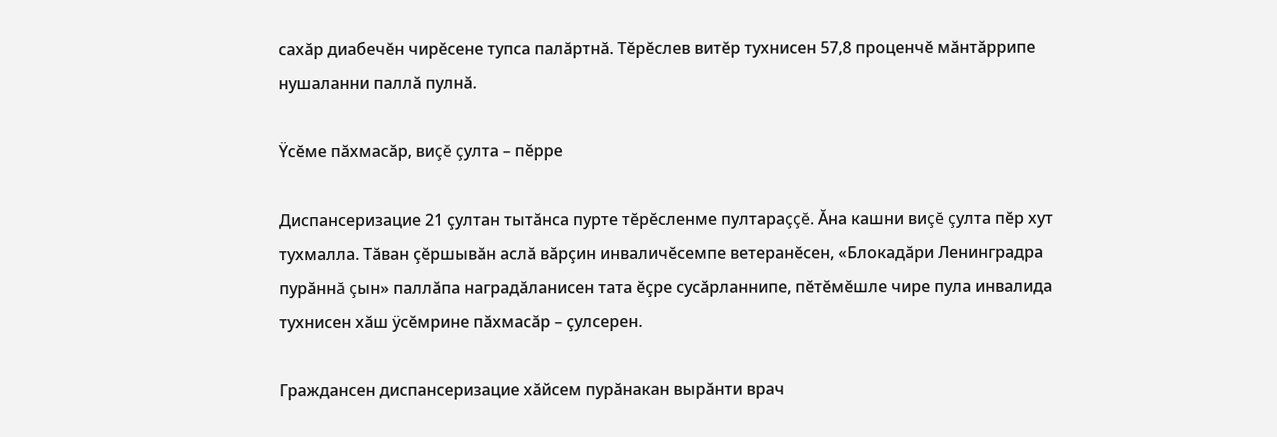сахăр диабечĕн чирĕсене тупса палăртнă. Тĕрĕслев витĕр тухнисен 57,8 проценчĕ мăнтăррипе нушаланни паллă пулнă.

Ÿсĕме пăхмасăр, виçĕ çулта – пĕрре

Диспансеризацие 21 çултан тытăнса пурте тĕрĕсленме пултараççĕ. Ăна кашни виçĕ çулта пĕр хут тухмалла. Тăван çĕршывăн аслă вăрçин инваличĕсемпе ветеранĕсен, «Блокадăри Ленинградра пурăннă çын» паллăпа наградăланисен тата ĕçре сусăрланнипе, пĕтĕмĕшле чире пула инвалида тухнисен хăш ÿсĕмрине пăхмасăр – çулсерен.

Граждансен диспансеризацие хăйсем пурăнакан вырăнти врач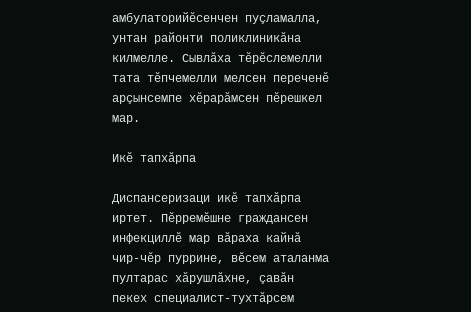амбулаторийĕсенчен пуçламалла, унтан районти поликлиникăна килмелле. Сывлăха тĕрĕслемелли тата тĕпчемелли мелсен переченĕ арçынсемпе хĕрарăмсен пĕрешкел мар.

Икĕ тапхăрпа

Диспансеризаци икĕ тапхăрпа иртет. Пĕрремĕшне граждансен инфекциллĕ мар вăраха кайнă чир-чĕр пуррине, вĕсем аталанма пултарас хăрушлăхне, çавăн пекех специалист-тухтăрсем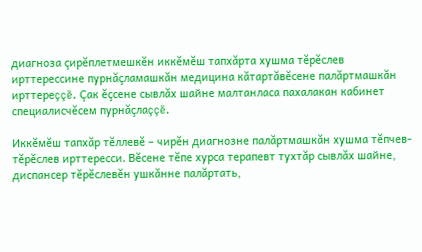диагноза çирĕплетмешкĕн иккĕмĕш тапхăрта хушма тĕрĕслев ирттерессине пурнăçламашкăн медицина кăтартăвĕсене палăртмашкăн ирттереççĕ. Çак ĕçсене сывлăх шайне малтанласа пахалакан кабинет специалисчĕсем пурнăçлаççĕ.

Иккĕмĕш тапхăр тĕллевĕ – чирĕн диагнозне палăртмашкăн хушма тĕпчев-тĕрĕслев ирттересси. Вĕсене тĕпе хурса терапевт тухтăр сывлăх шайне, диспансер тĕрĕслевĕн ушкăнне палăртать,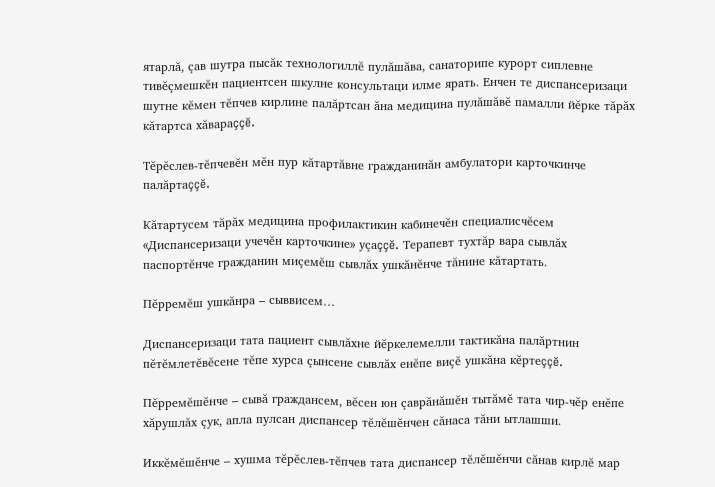ятарлă, çав шутра пысăк технологиллĕ пулăшăва, санаторипе курорт сиплевне тивĕçмешкĕн пациентсен шкулне консультаци илме ярать. Енчен те диспансеризаци шутне кĕмен тĕпчев кирлине палăртсан ăна медицина пулăшăвĕ памалли йĕрке тăрăх кăтартса хăвараççĕ.

Тĕрĕслев-тĕпчевĕн мĕн пур кăтартăвне гражданинăн амбулатори карточкинче палăртаççĕ.

Кăтартусем тăрăх медицина профилактикин кабинечĕн специалисчĕсем «Диспансеризаци учечĕн карточкине» уçаççĕ. Терапевт тухтăр вара сывлăх паспортĕнче гражданин миçемĕш сывлăх ушкăнĕнче тăнине кăтартать.

Пĕрремĕш ушкăнра – сыввисем…

Диспансеризаци тата пациент сывлăхне йĕркелемелли тактикăна палăртнин пĕтĕмлетĕвĕсене тĕпе хурса çынсене сывлăх енĕпе виçĕ ушкăна кĕртеççĕ.

Пĕрремĕшĕнче – сывă граждансем, вĕсен юн çаврăнăшĕн тытăмĕ тата чир-чĕр енĕпе хăрушлăх çук, апла пулсан диспансер тĕлĕшĕнчен сăнаса тăни ытлашши.

Иккĕмĕшĕнче – хушма тĕрĕслев-тĕпчев тата диспансер тĕлĕшĕнчи сăнав кирлĕ мар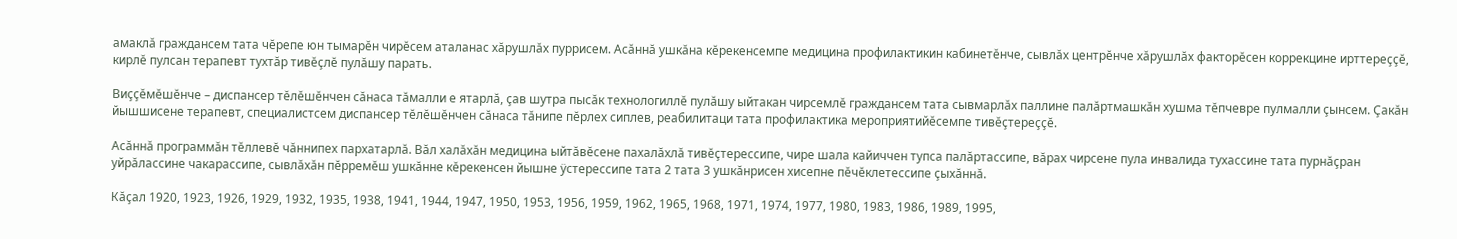амаклă граждансем тата чĕрепе юн тымарĕн чирĕсем аталанас хăрушлăх пуррисем. Асăннă ушкăна кĕрекенсемпе медицина профилактикин кабинетĕнче, сывлăх центрĕнче хăрушлăх факторĕсен коррекцине ирттереççĕ, кирлĕ пулсан терапевт тухтăр тивĕçлĕ пулăшу парать.

Виççĕмĕшĕнче – диспансер тĕлĕшĕнчен сăнаса тăмалли е ятарлă, çав шутра пысăк технологиллĕ пулăшу ыйтакан чирсемлĕ граждансем тата сывмарлăх паллине палăртмашкăн хушма тĕпчевре пулмалли çынсем. Çакăн йышшисене терапевт, специалистсем диспансер тĕлĕшĕнчен сăнаса тăнипе пĕрлех сиплев, реабилитаци тата профилактика мероприятийĕсемпе тивĕçтереççĕ.

Асăннă программăн тĕллевĕ чăннипех пархатарлă. Вăл халăхăн медицина ыйтăвĕсене пахалăхлă тивĕçтерессипе, чире шала кайиччен тупса палăртассипе, вăрах чирсене пула инвалида тухассине тата пурнăçран уйрăлассине чакарассипе, сывлăхăн пĕрремĕш ушкăнне кĕрекенсен йышне ÿстерессипе тата 2 тата 3 ушкăнрисен хисепне пĕчĕклетессипе çыхăннă.

Кăçал 1920, 1923, 1926, 1929, 1932, 1935, 1938, 1941, 1944, 1947, 1950, 1953, 1956, 1959, 1962, 1965, 1968, 1971, 1974, 1977, 1980, 1983, 1986, 1989, 1995,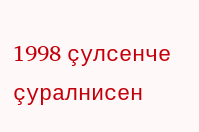1998 çулсенче çуралнисен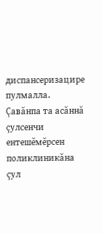диспансеризацире пулмалла. Çавăнпа та асăннă çулсенчи ентешĕмĕрсен поликлиникăна çул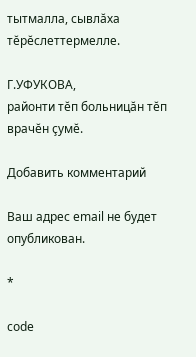тытмалла, сывлăха тĕрĕслеттермелле.

Г.УФУКОВА,
районти тĕп больницăн тĕп врачĕн çумĕ.

Добавить комментарий

Ваш адрес email не будет опубликован.

*

code